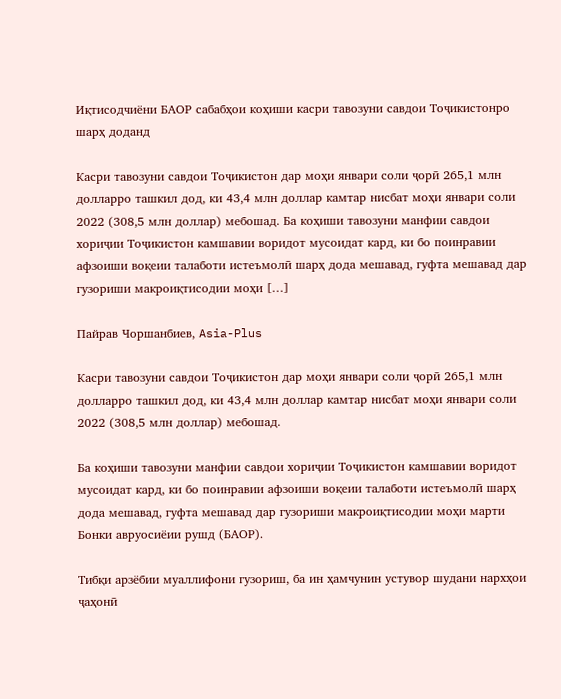Иқтисодчиёни БАОР сабабҳои коҳиши касри тавозуни савдои Тоҷикистонро шарҳ доданд

Касри тавозуни савдои Тоҷикистон дар моҳи январи соли ҷорӣ 265,1 млн долларро ташкил дод, ки 43,4 млн доллар камтар нисбат моҳи январи соли 2022 (308,5 млн доллар) мебошад. Ба коҳиши тавозуни манфии савдои хориҷии Тоҷикистон камшавии воридот мусоидат кард, ки бо поинравии афзоиши воқеии талаботи истеъмолӣ шарҳ дода мешавад, гуфта мешавад дар гузориши макроиқтисодии моҳи […]

Пайрав Чоршанбиев, Asia-Plus

Касри тавозуни савдои Тоҷикистон дар моҳи январи соли ҷорӣ 265,1 млн долларро ташкил дод, ки 43,4 млн доллар камтар нисбат моҳи январи соли 2022 (308,5 млн доллар) мебошад.

Ба коҳиши тавозуни манфии савдои хориҷии Тоҷикистон камшавии воридот мусоидат кард, ки бо поинравии афзоиши воқеии талаботи истеъмолӣ шарҳ дода мешавад, гуфта мешавад дар гузориши макроиқтисодии моҳи марти Бонки авруосиёии рушд (БАОР).

Тибқи арзёбии муаллифони гузориш, ба ин ҳамчунин устувор шудани нархҳои ҷаҳонӣ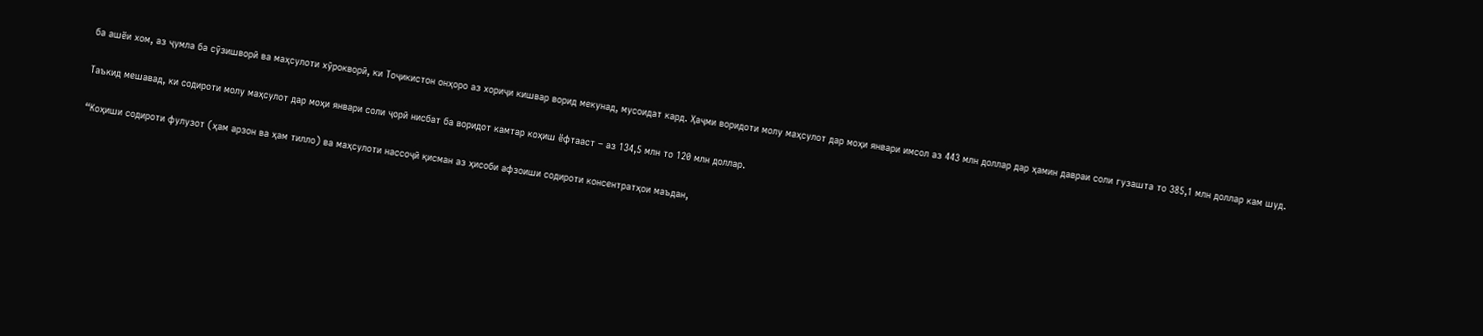ба ашёи хом, аз ҷумла ба сӯзишворӣ ва маҳсулоти хӯрокворӣ, ки Тоҷикистон онҳоро аз хориҷи кишвар ворид мекунад, мусоидат кард. Ҳаҷми воридоти молу маҳсулот дар моҳи январи имсол аз 443 млн доллар дар ҳамин давраи соли гузашта то 385,1 млн доллар кам шуд.

Таъкид мешавад, ки содироти молу маҳсулот дар моҳи январи соли ҷорӣ нисбат ба воридот камтар коҳиш ёфтааст – аз 134,5 млн то 120 млн доллар.

“Коҳиши содироти фулузот (ҳам арзон ва ҳам тилло) ва маҳсулоти нассоҷӣ қисман аз ҳисоби афзоиши содироти консентратҳои маъдан,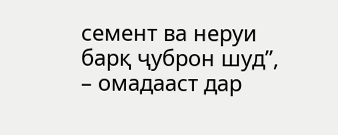семент ва неруи барқ ҷуброн шуд”, – омадааст дар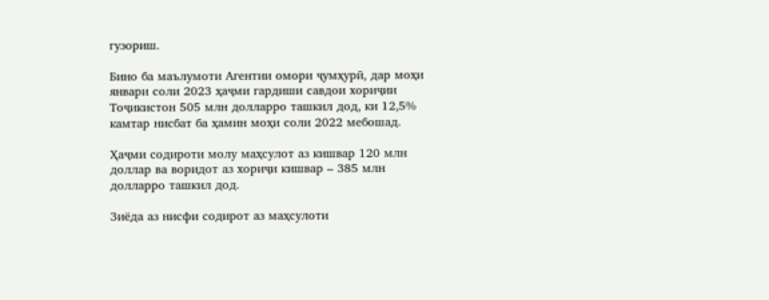гузориш.

Бино ба маълумоти Агентии омори ҷумҳурӣ, дар моҳи январи соли 2023 ҳаҷми гардиши савдои хориҷии Тоҷикистон 505 млн долларро ташкил дод, ки 12,5% камтар нисбат ба ҳамин моҳи соли 2022 мебошад.

Ҳаҷми содироти молу маҳсулот аз кишвар 120 млн доллар ва воридот аз хориҷи кишвар – 385 млн долларро ташкил дод.

Зиёда аз нисфи содирот аз маҳсулоти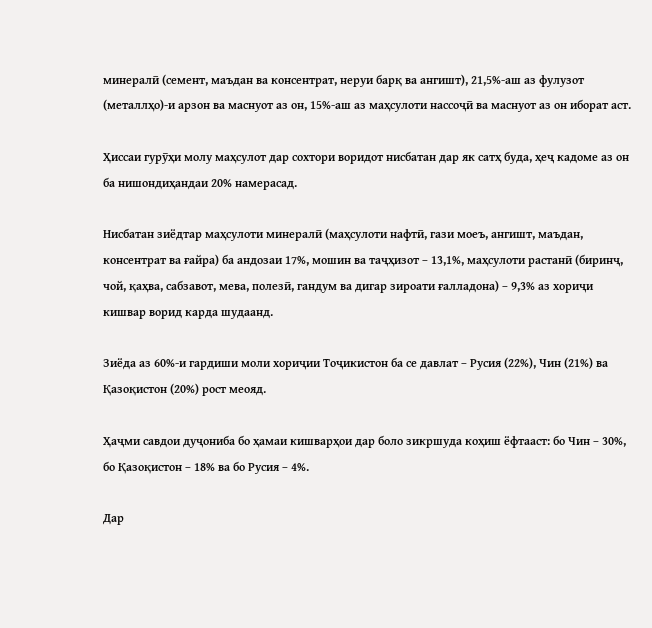минералӣ (семент, маъдан ва консентрат, неруи барқ ва ангишт), 21,5%-аш аз фулузот (металлҳо)-и арзон ва маснуот аз он, 15%-аш аз маҳсулоти нассоҷӣ ва маснуот аз он иборат аст.

Ҳиссаи гурӯҳи молу маҳсулот дар сохтори воридот нисбатан дар як сатҳ буда, ҳеҷ кадоме аз он ба нишондиҳандаи 20% намерасад.

Нисбатан зиёдтар маҳсулоти минералӣ (маҳсулоти нафтӣ, гази моеъ, ангишт, маъдан, консентрат ва ғайра) ба андозаи 17%, мошин ва таҷҳизот – 13,1%, маҳсулоти растанӣ (биринҷ, чой, қаҳва, сабзавот, мева, полезӣ, гандум ва дигар зироати ғалладона) – 9,3% аз хориҷи кишвар ворид карда шудаанд.

Зиёда аз 60%-и гардиши моли хориҷии Тоҷикистон ба се давлат – Русия (22%), Чин (21%) ва Қазоқистон (20%) рост меояд.

Ҳаҷми савдои дуҷониба бо ҳамаи кишварҳои дар боло зикршуда коҳиш ёфтааст: бо Чин – 30%, бо Қазоқистон – 18% ва бо Русия – 4%.

Дар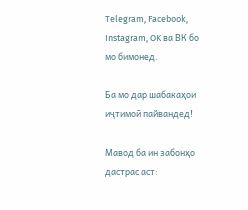Telegram, Facebook, Instagram, OK ва ВК бо мо бимонед.

Ба мо дар шабакаҳои иҷтимоӣ пайвандед!

Мавод ба ин забонҳо дастрас аст: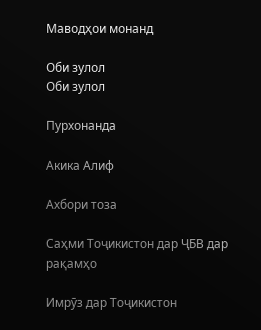Маводҳои монанд

Оби зулол
Оби зулол

Пурхонанда

Акика Алиф

Ахбори тоза

Саҳми Тоҷикистон дар ҶБВ дар рақамҳо

Имрӯз дар Тоҷикистон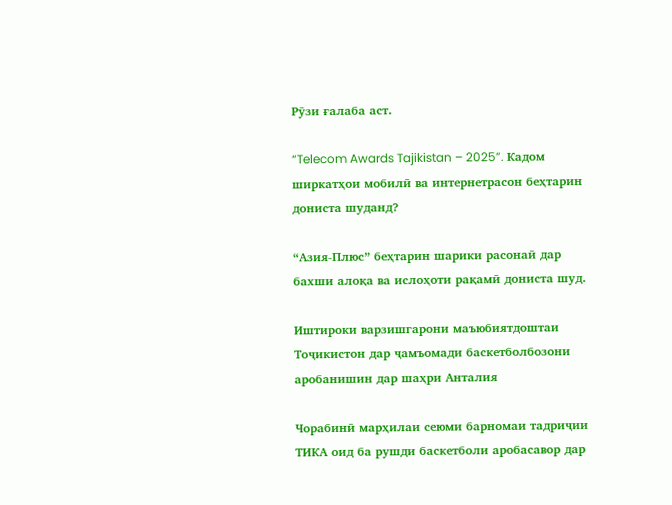Рӯзи ғалаба аст.

“Telecom Awards Tajikistan – 2025”. Кадом ширкатҳои мобилӣ ва интернетрасон беҳтарин дониста шуданд?

“Азия-Плюс” беҳтарин шарики расонаӣ дар бахши алоқа ва ислоҳоти рақамӣ дониста шуд.

Иштироки варзишгарони маъюбиятдоштаи Тоҷикистон дар ҷамъомади баскетболбозони аробанишин дар шаҳри Анталия

Чорабинӣ марҳилаи сеюми барномаи тадриҷии ТИКА оид ба рушди баскетболи аробасавор дар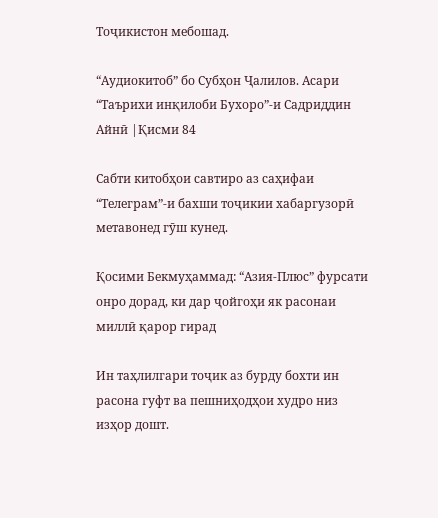Тоҷикистон мебошад.

“Аудиокитоб” бо Субҳон Ҷалилов. Асари “Таърихи инқилоби Бухоро”-и Садриддин Айнӣ |Қисми 84

Cабти китобҳои савтиро аз саҳифаи “Телеграм”-и бахши тоҷикии хабаргузорӣ метавонед гӯш кунед.

Қосими Бекмуҳаммад: “Азия-Плюс” фурсати онро дорад, ки дар ҷойгоҳи як расонаи миллӣ қарор гирад

Ин таҳлилгари тоҷик аз бурду бохти ин расона гуфт ва пешниҳодҳои худро низ изҳор дошт.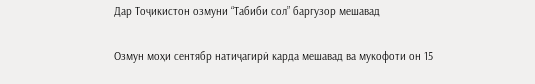Дар Тоҷикистон озмуни “Табиби сол” баргузор мешавад

Озмун моҳи сентябр натиҷагирӣ карда мешавад ва мукофоти он 15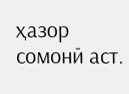ҳазор сомонӣ аст.